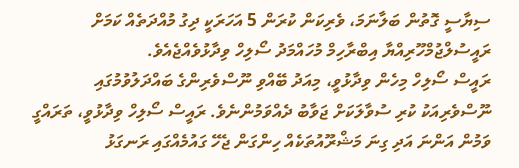ސިޔާސީ ގޮތުން ބަލާނަމަ، ވެރިކަން ކުރަން 5 އަހަރަކީ ދިގު މުއްދަތެއް ކަމަށް ރައީސުލްޖުމްހޫރިއްޔާ އިބްރާހިމް މުހައްމަދު ސޯލިހް ވިދާޅުވެއްޖެއެވެ.
ރައީސް ސޯލިހް މިހެން ވިދާޅުވީ، މިއަދު ބޭއްވި ނޫސްވެރިންގެ ބައްދަލުވުމުގައި ނޫސްވެރިއަކު ކުރި ސުވާލަކަށް ޖަވާބު ދެއްވަމުންނެވެ. ރައީސް ސޯލިހް ވިދާޅުވީ، ތަރައްގީ ވަމުން އަންނަ އަދި ގިނަ މަޝްރޫއުތަކެއް ހިންގަން ޖެހޭ ގައުމެއްގައި ރަނގަޅު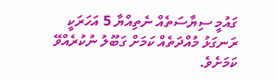ގައުމީ ސިޔާސަތެއް ނެތިއްޔާ 5 އަހަރަކީ ރަނގަޅު މުއްދަތެއް ކަމަށް ގަބޫލު ނުކުރެއްވޭ ކަމަށެވެ.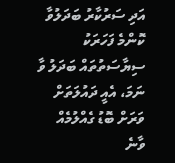އަދި ސަރުކާރު ބަދަލުވާ ކޮންމެ ފަހަރަކު ސިޔާސަތުތައް ބަދަލު ވާ ނަމަ، އެއީ ދައުލަތަށް ވަރަށް ބޮޑު ގެއްލުމެއް ވާނެ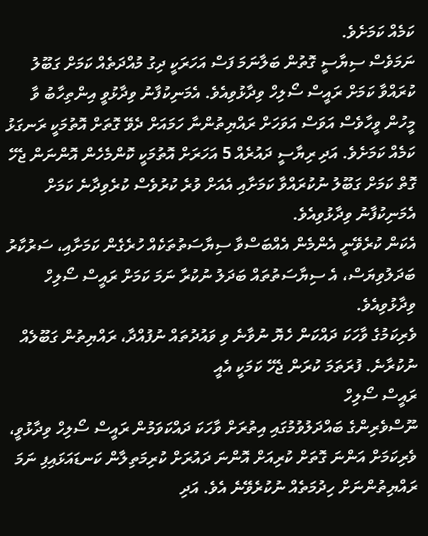ކަމެއް ކަމަށެވެ.
ނަމަވެސް ސިޔާސީ ގޮތުން ބަލާނަމަ ފަސް އަހަރަކީ ދިގު މުއްދަތެއް ކަމަށް ގަބޫލު ކުރައްވާ ކަމަށް ރައީސް ސޯލިހް ވިދާޅުވިއެވެ. އެމަނިކުފާނު ވިދާޅުވީ އިންތިހާބު ވާ މީހުން ވީހާވެސް އަވަސް އަވަހަށް ރައްޔިތުންނާ ހަމައަށް ދެވޭ ގޮތަށް އޮތުމަކީ ރަނގަޅު ކަމެއް ކަމަށެވެ. އަދި ރިޔާސީ ދައުރެއް 5 އަހަރަށް އޮތުމަކީ ކޮންމެހެން އޮންނަން ޖެހޭ ގޮތް ކަމަށް ގަބޫލު ނުކުރައްވާ ކަމަށާއި އެއަށް ވުރެ ކުރުވެސް ކުރެވިދާނެ ކަމަށް އެމަނިކުފާނު ވިދާޅުވިއެވެ.
އެކަން ކުރެވޭނީ އެންމެން އެއްބަސްވާ ސިޔާސަތުތަކެއް ހުރެގެން ކަމަށާއި، ސަރުކާރު ބަދަލުވިޔަސް، އެ ސިޔާސަތުތައް ބަދަލު ނުކުރާ ނަމަ ކަމަށް ރައީސް ސޯލިހް ވިދާޅުވިއެވެ.
ވެރިކަމުގެ ވާހަކަ ދައްކަން ހެޔޮ ނުވާނެ ވި ވައުދުތައް ނުފުއްދާ، ރައްޔިތުން ގަބޫލެއް ނުކުރާނެ. ފުރަތަމަ ކުރަން ޖެހޭ ކަމަކީ އެއީ
ރައީސް ސޯލިހް
ނޫސްވެރިންގެ ބައްދަލުވުމުގައި އިތުރަށް ވާހަކަ ދައްކަވަމުން ރައީސް ސޯލިހް ވިދާޅުވީ، ވެރިކަމަށް އަންނަ ގޮތަށް ކުރިއަށް އޮންނަ ދައުރަށް ކުރިމަތިލާން ކަނޑައަޅައިފި ނަމަ ރައްޔިތުންނަށް ހިދުމަތެއް ނުކުރެވޭނެ އެވެ. އަދި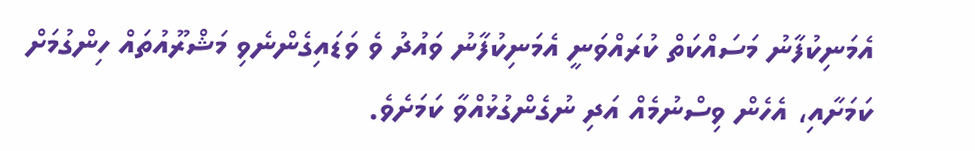އެމަނިކުފާނު މަސައްކަތް ކުރައްވަނީ އެމަނިކުފާނު ވައުދު ވެ ވަޑައިގެންނެވި މަޝްރޫއުތައް ހިންގުމަށް ކަމަށާއި، އެހެން ވިސްނުމެއް އަދި ނުގެންގުޅުއްވާ ކަމަށެވެ.